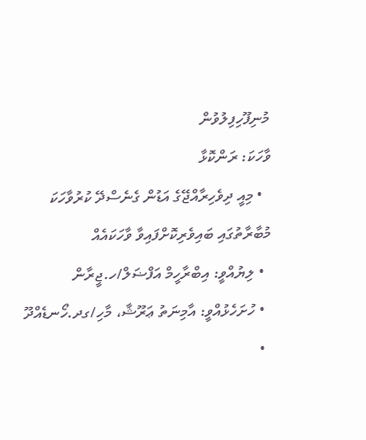މުނިފޫހިފިލުވުން
ވާހަކަ: ރަންކޮޅާ
  • މިއީ ދިވެހިރާއްޖޭގެ އަޑުން ގެނެސްދޭ ކުރުވާހަކަ މުބާރާތުގައި ބައިވެރިކޮށްފައިވާ ވާހަކައެއް
  • ލިޔުއްވީ: އިބްރާހީމް އަފްޟަލް/ހ.ޖީރާން
  • ހުށަހެޅުއްވީ: އާމިނަތު ޢަރޫޝާ، މާހި/ގދ.ހޯނޑެއްދޫ
  •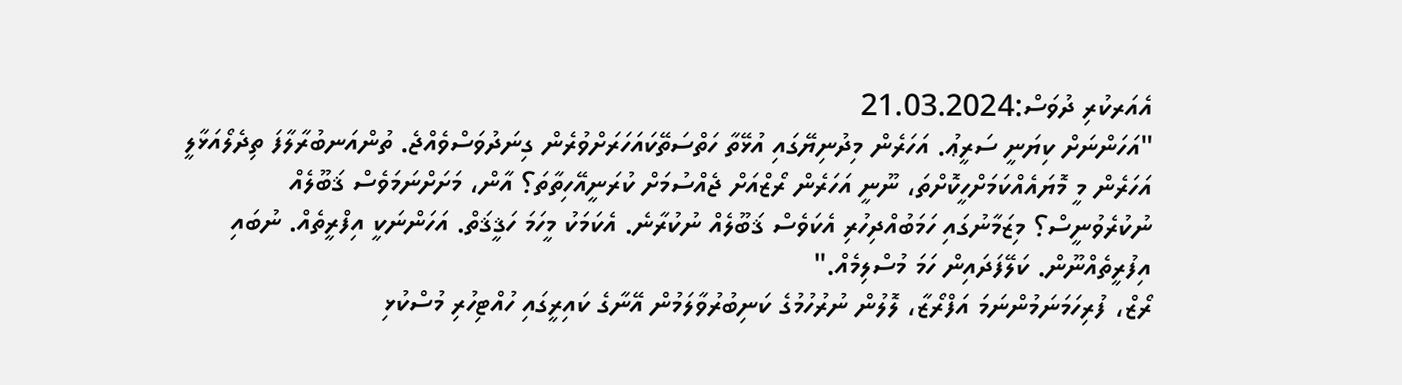އެއަރކުރި ދުވަސް:21.03.2024
"އަހަންނަށް ކިޔަނީ ސަރީޢު. އަހަރެން މިދުނިޔޭގައި އުޅޭތާ ހަތްސަތޭކައަހަރަށްވުރެން ގިނަދުވަސްވެއްޖެ. ތުންއަނބުރާލާފަ ތިދެލޯއަޅާލީ އަހަރެން މީ މޮޔައެއްކަމަށްހީކޮށްތަ، ނޫނީ އަހަރެން ރޯޒްއަށް ޖެއްސުމަށް ކުރަނީއޭހިތާތަ؟ އާން، މަށަށްނަމަވެސް ޤަބޫލެއް ނުކުރެވުނީސް؟ މިޒަމާނުގައި ހަމަބުއްދިހުރި އެކަވެސް ޤަބޫލެއް ނުކުރާނެ. އެކަމަކު މީހަމަ ހަޤީޤަތް. އަހަންނަކީ އިފްރީތެއް. ނުބައި އިފުރީތެއްނޫން. ކަލޭފަދައިން ހަމަ މުސްލިމެއް."
ރޯޒް، ފުރިހަމަނަމުންނަމަ އަފްރޯޒާ، ލޮލުން ނުރުހުމުގެ ކަނިބުރުވާލަމުން އޭނާގެ ކައިރީގައި ހުއްޓިހުރި މުސްކުޅި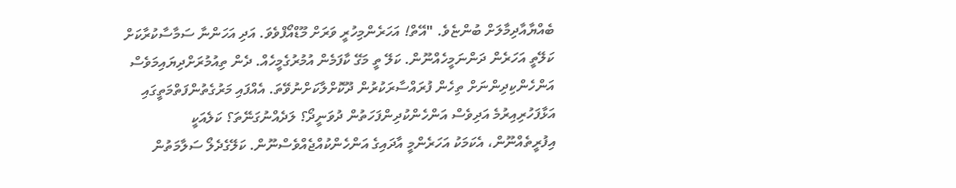ބެއްޔާއާދިމާލަށް ބުންޏެވެ. "އޭތް! އަހަރެންމިހުރީ ވަރަށް މޫޑްއޯފްވެވަ. އަދި އަހަންނާ ސަމާސާކުރާކަށް ކަލޭތީ އަހަރެން ދަންނަމީހެއްނޫން. ކަލޭ ތީ މަގޭ ކާފަމެން އުމުރުގެމީހެއް. ދެން ތިއުމުރަށްދިޔައިމަވެސް އަންހެންކިދިންނަށް ތިހެން ފުރައްސާރަކުރުން ދޫކޮށްލާކަށްނުވޭތަ. އެއްފައި މަރުގެތުންފަތްމަތީގައި އަޅާފަހުރިއިރުމެ އަދިވެސް އަންހެންކުދިންފަހަތުން ދުވަނީދޯ؟ ލަދެއްނުގަނޭތަ؟ ކަލެއަކީ އިފުރީތެއްނޫން، އެކަމަކު އަހަރެންމީ އާދައިގެ އަންހެންކުއްޖެއްވެސްނޫން. ކަލޭގެދެލޯ ސަލާމަތުން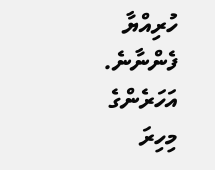ހުރިއްޔާ ފެންނާނެ. އަހަރެންގެ މިހިރަ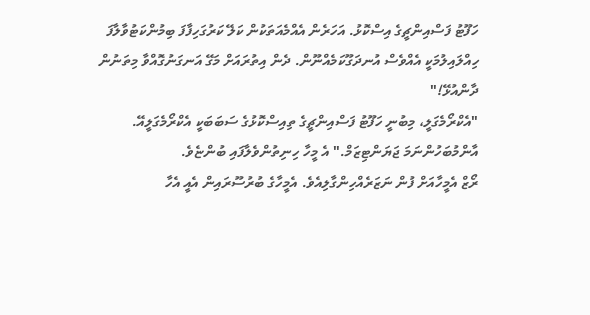ހަފޫޓު ފަސްއިންޗީގެ އިސްކޮޅު. އަހަރެން އެއްމެއަތަކުން ކަލޭ ކަރުގަހިފާފަ ބިމުންކަޓުވާލާފަ ހިއްލައިލުމަކީ އެއްވެސް އުނދަގޫކަމެއްނޫން. ދެން އިތުރައަށް މަގޭ އަނގަނުގޮއްވާ މިތަނުން ދާންއުޅޭ!"
"އެކްރޯމެގަލީ، މިބުނީ ހަފޫޓު ފަސްއިންޗީގެ ތިއިސްކޮޅުގެ ސަބަބަކީ އެކްރޯމެގަލީއޭ. އާންމުބަހުންނަމަ ޖަޔަންޓިޒަމް." އެ މީހާ ހިނިތުންވެލާފައި ބުންޏެވެ.
ރޯޒް އެމީހާއަށް ފުން ނަޒަރެއްހިންގާލިއެވެ. އެމީހާގެ ބުރުސޫރައިން އެއީ އެހާ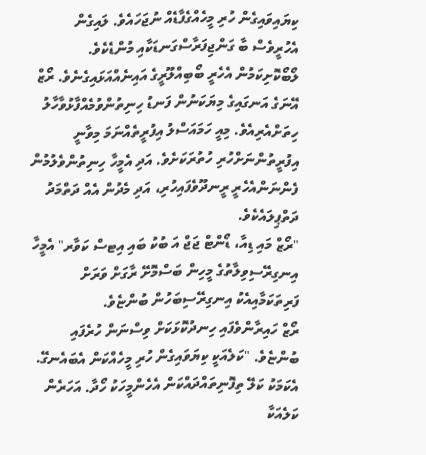ކިޔައިވައިގެން ހުރި މީހެއްގެފާޑެއް ނުޖަހައެވެ. ލައިގެން އެހުރީވެސް ބާ ގަންޖިފަރާސްގަނޑަކާއި މުންޑެކެވެ. ލޯބޯކޮށިކަމުން އެހެރީ ބޯބިއްލޫރީގެ އައިނެއްއަޅައިގެނެވެ. ރޯޒް އޭނަގެ އަނގައިގެ މިޔަކަނުން ފަނޑު ހިނިތުންވުމެއްފާޅުވާހާލު ހިތަށްއެރިއެވެ. މިއީ ހަމައަސްލު އިފުރީތެއްނަމަ މިވާނީ އިފުރީތުންނަށްހުރި ހުތުރަކަށެވެ. އަދި އެމީހާ ހިނިތުންވެލުމުން ފެންނަންއެހެރީ ރީނދޫވެފައިހުރި، އަދި މެދުން އެއް ދަތްމަދު ދަތްޕިލައެކެވެ.
"ރޯޒް މައި ޑިއާ، ޑޯންޓް ޖަޖް އަ ބުކު ބައި އިޓސް ކަވާރ" އެމީހާ އިނގިރޭސިވިލާތުގެ މީހިން ބަސްމޮށޭ ރާގަށް ވަރަށް ފަރިތަކަމާއިއެކު އިނގިރޭސިބަހުން ބުންޏެވެ.
ރޯޒް ހައިރާންވެފައި ހިނދުކޮޅަކަށް ވިސްނަން ހުރެފައި ބުންޏެވެ. "ކަލެއަކީ ކިޔަވައިގެން ހުރި މީހެއްކަން އެބައެނގޭ. އެކަމަކު ކަލޭ ތިފޮނިތައްދައްކަން އެހެންމީހަކު ހޯދާ. އަހަރެން ކަލެއަކާ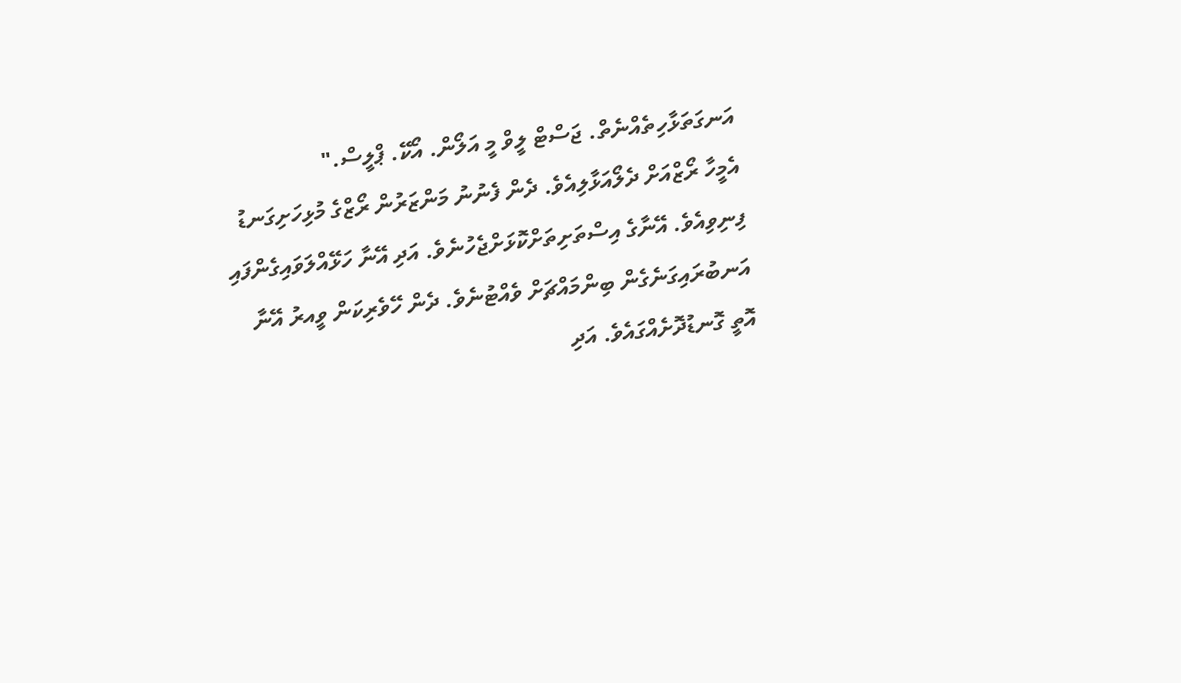އަނގަތަޅާހިތެއްނެތް. ޖަސްޓް ލީވް މީ އަލޯން. އޯކޭ. ޕްލީސް."
އެމީހާ ރޯޒްއަށް ދެލޯއަޅާލިއެވެ. ދެން ފެނުނު މަންޒަރުން ރޯޒްގެ މުޅިހަށިގަނޑު ފިނިވިއެވެ. އޭނާގެ އިސްތަށިތަށްކޮޅަށްޖެހުނެވެ. އަދި އޭނާ ހަޅޭއްލަވައިގެންފައި އަނބުރައިގަނެގެން ބިންމައްޗަށް ވެއްޓުނެވެ. ދެން ހޭވެރިކަން ވީއރު އޭނާ އޮތީ ގޮނޑުދޮށެއްގައެވެ. އަދި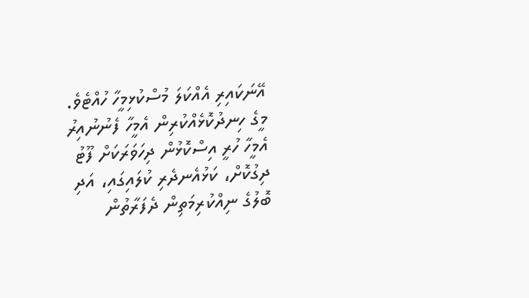އޭނަކައިރި އެއްކަލަ މުސްކުޅިމީހާ ހުއްޓެވެ. މީގެ ހިނދުކޮޅެއްކުރިން އެމީހާ ފެނުނުއިރު އެމީހާ ހުރީ އިސްކޮޅުން ދިހަވަރަކަށް ފޫޓު ދިގުކޮށް، ކަޅުއެނދެރި ކުލައިގައި، އަދި ބޮލުގެ ނިއްކުރިމަތިން ދެފަރާތުން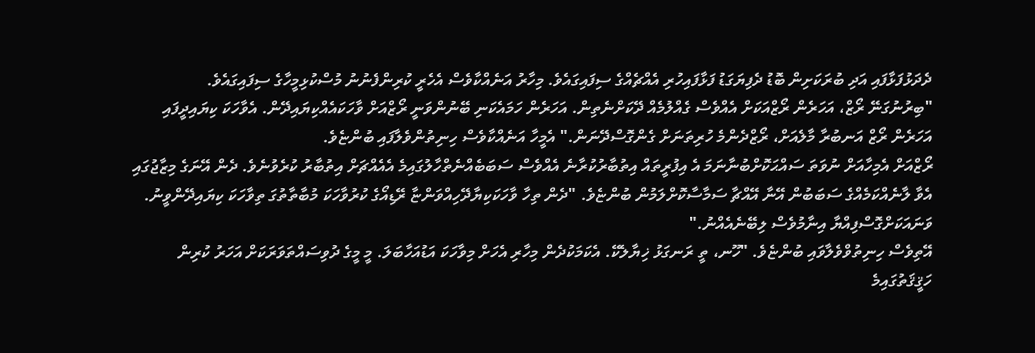ދެދަޅުފަޅާފައި އަދި ބުރަކަށިން ބޮޑު ދެފިޔަގަޑު ފަޅާފައިހުރި އެއްޗެއްގެ ސިފައިގައެވެ. މިހާރު އަނެއްކާވެސް އެހެރީ ކުރިންފެނުނު މުސްކުޅިމީހާގެ ސިފައިގައެވެ.
"ބިރުނުގަނޭ ރޯޒް، އަހަރެން ރޯޒްއަކަށް އެއްވެސް ގެއްލުމެއް ދޭކަށްނެތިން. އަހަރެން ހަމައެކަނި ބޭނުންވަނީ ރޯޒްއަށް ވާހަކައެއްކިޔައިދޭން. އެވާހަކަ ކިޔައިދީފައި އަހަރެން ރޯޒް އަނބުރާ މާލެއަށް، ރޯޒްދެންމެ ހުރިތަނަށް ގެންގޮސްދޭނަން." އެމީހާ އަނެއްކާވެސް ހިނިތުންވެލާފައި ބުންޏެވެ.
ރޯޒްއަށް އެމިހާއަށް ނުވަތަ ސައްޙަކޮށްބުނާނަމަ އެ އިފުރީތައް އިތުބާރުކުރާނެ އެއްވެސް ސަބަބެއްނެތްހާލުގައިމެ އެއެއްޗަށް އިތުބާރު ކުރެވުނެވެ. ދެން އޭނަގެ މިޒާޖުގައި އެވާ ލާނެއްކަމެއްގެ ސަބަބުން އޭނާ އޭއްޗާ ސަމާސާކޮށްލަމުން ބުންޏެވެ. "ދެން ތިހާ ވާހަކަކިޔާދޭހިއްވަންޏާ ރޭޑިއޯގެ ކުރުވާހަކަ މުބާތާތުގަ ތިވާހަކަ ކިޔައިދޭންވީނު. ވަނައަކަށްގޮސްފިއްޔާ އިނާމުވެސް ލިބޭނެއެއްނު."
އޭތިވެސް ހިނިތުވްވެލާވައި ބުންޏެވެ. "ހޫނ، ތީ ރަނގަޅު ޚިޔާލެކޭ. އެކަމަކުދެން މިހާރި އެހަށް މިވާހަކަ އަޑުއަހާބަލަ. މީ މީގެ ދުވިސައްތަވަރަކަށް އަހަރު ކުރިން ހަޤީޤަތުގައިމެ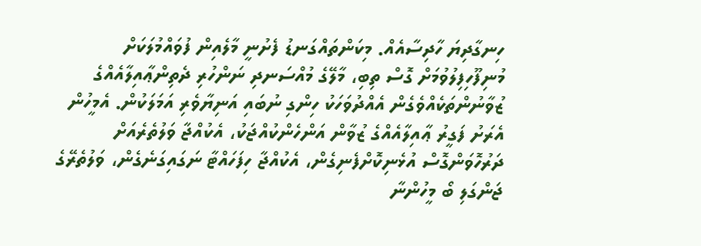ހިނގާދިޔަ ހާދިސާއެއް. މިކަންތައްގަނޑު ފެށުނީ މާލެއިން ފުވައްމުލަކަށް މުނިފޫހިފިލުވުމަށް ގޮސް ތިބި، މާލޭގެ މުއްސަނދި ނަންހުރި ދެތިންޢާއިލާއެއްގެ ޒުވާނުންތަކެއްވެގެން އެއްދުވަހަކު ހިންގި ނުބައި އަނިޔާވެރި އަމަލަކުން. އެމީހުން އެރަށު ފަގީރު ޢާއިލާއެއްގެ ޒުވާން އަންހެންކުއްޖަކު، އެކުއްޖާ ވަލުތެރެއަށް ދަރުހޮވަންގޮސް އުޅެނިކޮށްފެނިގެން، އެކުއްޖާ ހިފަހައްޓާ ނަގައިގަނެގެން، ވަލުތެރޭގެ ޖަންގަލި ބޯ މީހުންނާ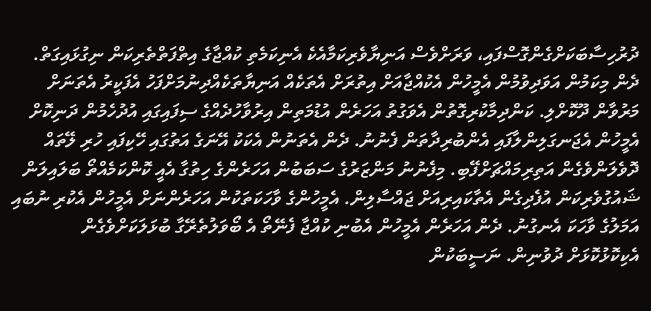ދުރުހިސާބަކަށްގެންގޮސްފައި، ވަރަށްވެސް އަނިޔާވެރިކަމާއެކެ އެނިކަމެތި ކުއްޖާގެ އިތްފަތްތެރިކަން ނިގުޅައިގަތް. ދެން މިކަމުން އަވަދިވުމުން އެމީހުން އެކުއްޖާއަށް އިތުރަށް އެތަކެއް އަނިޔާތަކެއްދިނުމަށްފަހު އެފަކީރު އެތަނަށް މަރުވާން ދޫކޮށްލި. ކަންދިމާކުރިގޮތުން އެވަގުތު އަހަރެން އުޑުމަތިން އިރުވާހުދެއްގެ ސިފައިގައި އުދުހެމުން ދަނިކޮށް އެމީހުން އެޖަނގަލިންލާފައި އެންބުރިދާތަން ފެނުނު. ދެން އެތަނުން އެކަކު އޭނަގެ އަތުގައި ހޭކިފައި ހުރި ލޭތައް ދޮވެލަންވެގެން އަތިރިމައްޗަށްފޭބި. މިފެނުނު މަންޒަރުގެ ސަބަބުން އަހަރެންގެ ހިތުގާ އެއީ ކޮންކަމެއްތޯ ބަލައިލަން ޝައުގުވެރިކަން އުފެދިގެން އެތާކައިރިއަށް ޖައްސާލިން. އެމީހުންގެ ވާހަކަތަކުން އަހަރެންނަށް އެމީހުން އެކުރި ނުބައި އަމަލުގެ ވާހަކަ އެނގުނު. ދެން އަހަރެން އެމީހުން އެބުނި ކުއްޖާ ފެނޭތޯ އެ ބޯވަލުތެރޭގާ ބުޅަލަކަށްވެގެން އެކިކޮޅުކޮޅަށް ދުވުނިން. ނަސީބަކުން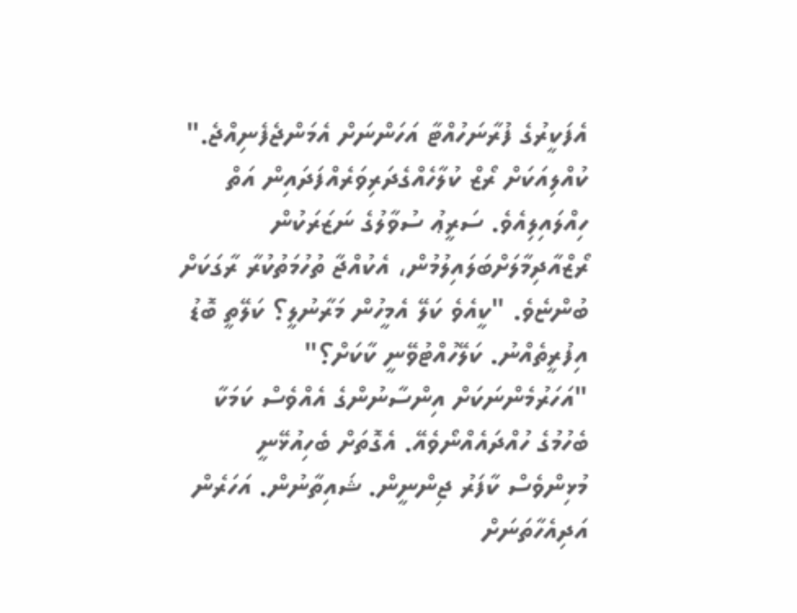އެފަކީރުގެ ފުރާނަހުއްޓާ އަހަންނަށް އެމަންޖެފެނިއްޖެ."
ކުއްލިއަކަށް ރޯޒް ކުލާހެއްގެދަރިވަރެއްފަދައިން އަތް ހިއްލައިލިއެވެ. ސަރީޢު ސުވާލުގެ ނަޒަރަކުން ރޯޒްއާދިމާލަށްބަލައިލުމުން، އެކުއްޖާ ތުހުމަތުކުރާ ރާގަކަށް ބުންޏެވެ. "ކީއެވެ ކަލޭ އެމީހުން މަރާނުލީ؟ ކަލޭތީ ބޮޑު އިފުރީތެއްނު. ކަލޭހުއްޓުވޭނީ ކާކަށް؟"
"އަހަރުމެންނަކަށް އިންސާނުންގެ އެއްވެސް ކަމަކާ ބެހުމުގެ ހުއްދައެއްނޯވެއޭ. އެގޮތަށް ބެހިއުޅޭނީ މުޅިންވެސް ކާފަރު ޖިންނީން. ޝައިތާނުން. އަހަރެން އަދިއެހާތަނަށް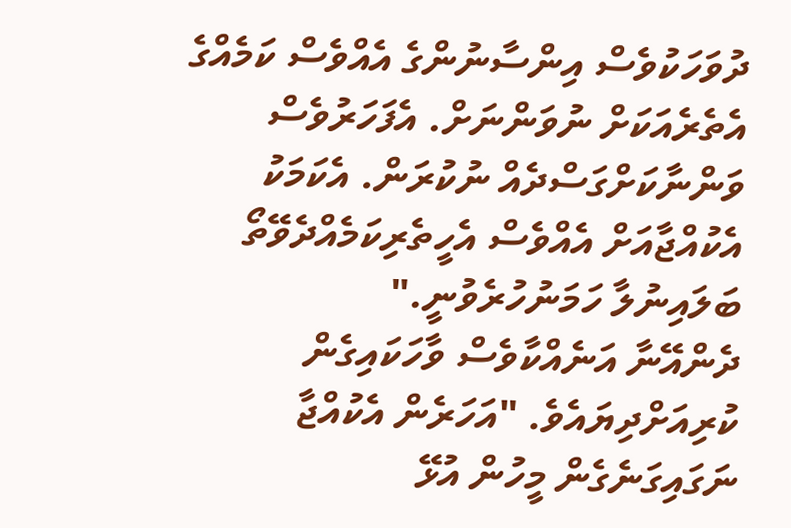ދުވަހަކުވެސް އިންސާނުންގެ އެއްވެސް ކަމެއްގެ އެތެރެއަކަށް ނުވަންނަށް. އެފަހަރުވެސް ވަންނާކަށްގަސްދެއް ނުކުރަން. އެކަމަކު އެކުއްޖާއަށް އެއްވެސް އެހީތެރިކަމެއްދެވޭތޯ ބަލައިނުލާ ހަމަނުހުރެވުނީ."
ދެންއޭނާ އަނެއްކާވެސް ވާހަކައިގެން ކުރިއަށްދިޔައެވެ. "އަހަރެން އެކުއްޖާ ނަގައިގަނެގެން މީހުން އުޅޭ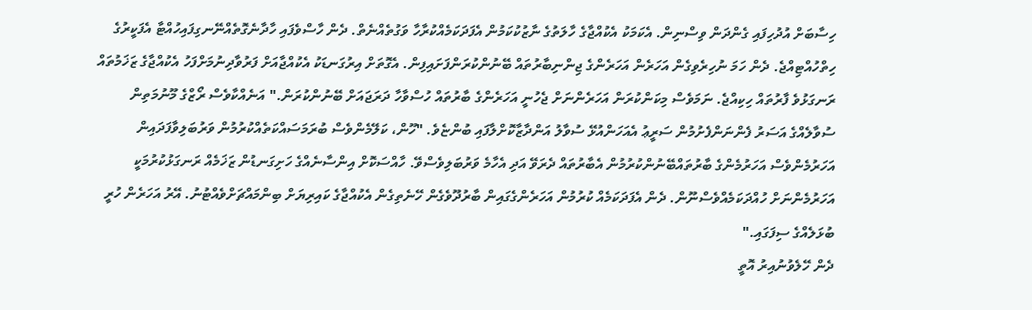ހިސާބަށް އުދުހިފައި ގެންދަން ވިސްނިން. އެކަމަކު އެކުއްޖާގެ ހާލަތުގެ ނާޒުކުކަމުން އެފަދަކަމެއްކުރާހާ ވަގުތެއްނެތް. ދެން ހާސްވެފައި ހާދާނެގޮތެއްނޭނގިފައިހުއްޓާ އެފަކީރުގެ ހިތްހުއްޓިއްޖެ. ދެން ހަމަ ނުހިރެވިގެން އަހަރެން އަހަރެންގެ ޖިންނިބާރުތައް ބޭނުންކުރަންފަށައިފިން. އެގޮތަށް އިރުގަނޑަކު އެކުއްޖާއަށް ފަރުވާދިނުމަށްފަހު އެކުއްޖާގެ ޒަޚަމުތައް ރަނގަޅުވެ ފާރުތައް ހިކިއްޖެ. ނަމަވެސް މިކަންކުރަން އަހަރެންނަށް ޖެހުނީ އަހަރެންގެ ބާރުތައް ހުސްވާހާ ދަރަޖައަށް ބޭނުންކުރަން." އަނެއްކާވެސް ރޯޒްގެ މޫނުމަތިން ސުވާލެއްގެ އަސަރު ފެންނަންފެށުމުން ސަރީޢު އެއަހަންއުޅޭ ސުވާލު އަންދާޒާކޮށްލާފައި ބުންޏެވެ. "ހޫން، ކަލޭމެންވެސް ބުރަމަސައްކަތެއްކުރުމުން ވަރުބަލިވާފަދައިން އަހަރުމެންވެސް އަހަރުމެންގެ ބާރުތައްބޭނުންކުރުމުން އެބާރުތައް ދެރަވޭ އަދި އެހާމެ ވަރުބަލިވެސްވޭ. ހާއްސަކޮށް އިންސާނެއްގެ ހަށިގަނޑުން ޒަޚަމެއް ރަނގަޅުކުރުމަކީ އަހަރުމެންނަށް ހުއްދަކަމެއްވެސްނޫން. ދެން އެފަދަކަމެއް ކުރުމުން އަހަރެންގެގައިން ބާރުދޫވެގެން ހޭނެތިގެން އެކުއްޖާގެ ކައިރިޔަށް ބިންމައްޗަށްވެއްޓުނު. އޭރު އަހަރެން ހުރީ ބުޅަލެއްގެ ސިފަގައި."
ދެން ހޭލެވުނުއިރު އޮތީ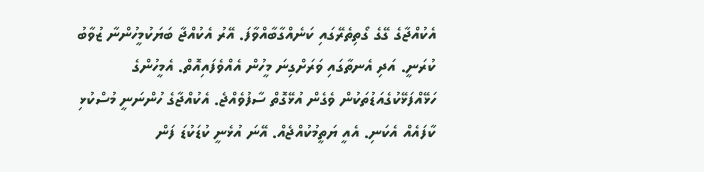އެކުއްޖާގެ ގޭގެ ގޯތިތެރޭގައި ކަނެއްގާބާއްވާފަ. އޭރު އެކުއްޖާ ބަޔަކުމީހުންނާ ޒުވާބު ކުރަނީ. އަދި އެނތާގައި ވަރަށްގިނަ މީހުން އެއްވެފައިއޮތް. އެމީހުންގެ ހަޅޭއްފަޅޭކުގެއަޑުތަކުން ވެގެން އުޅޭގޮތް ސާފުވެއްޖެ. އެކުއްޖާގެ ހުންނަނީ މުސްކުޅި ކާފައެއް އެކަނި. އެއީ ޔަތީމުކުއްޖެއް. އޭނަ އުޅެނީ ކުޑަކުޑަ ފަން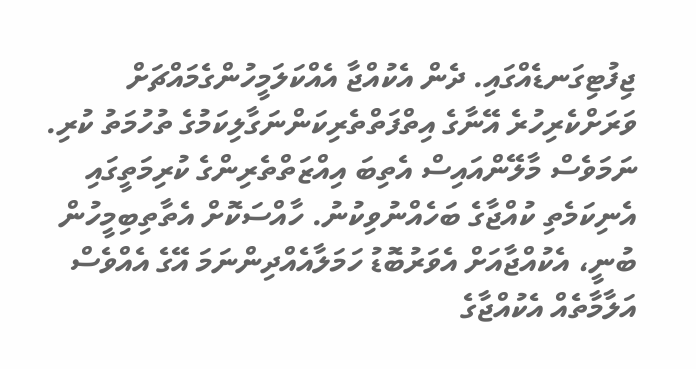ޖިފުޓިގަނޑެއްގައި. ދެން އެކުއްޖާ އެއްކަލަމީހުންގެމައްޗަށް ވަރަށްކެރިހުރެ އޭނާގެ އިތްފަތްތެރިކަންނަގާލިކަމުގެ ތުހުމަތު ކުރި. ނަމަވެސް މާލޭންއައިސް އެތިބަ އިއްޒަތްތެރިންގެ ކުރިމަތީގައި އެނިކަމެތި ކުއްޖާގެ ބަހެއްނުވިކުނު. ހާއްސަކޮށް އެތާތިބިމީހުން ބުނީ، އެކުއްޖާއަށް އެވަރުބޮޑު ހަމަލާއެއްދިންނަމަ އޭގެ އެއްވެސް އަލާމާތެއް އެކުއްޖާގެ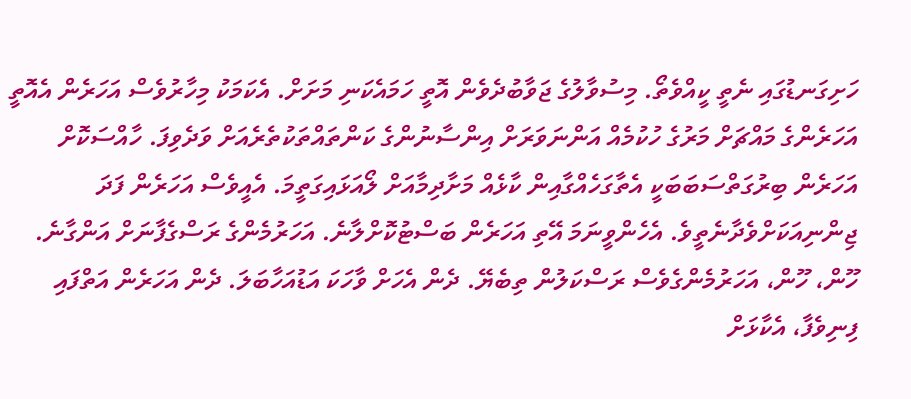ހަށިގަނޑުގައި ނެތީ ކީއްވެތޯ. މިސުވާލުގެ ޖަވާބުދެވެން އޮތީ ހަމައެކަނި މަށަށް. އެކަމަކު މިހާރުވެސް އަހަރެން އެއޮތީ އަހަރެންގެ މައްޗަށް މަރުގެ ހުކުމެއް އަންނަވަރަށް އިންސާނުންގެ ކަންތައްތަކުތެރެއަށް ވަދެވިފަ. ހާއްސަކޮށް އަހަރެން ބިރުގަތްސަބަބަކީ އެތާގަހެއްގާއިން ކާޅެއް މަށާދިމާއަށް ލޯއަޅައިގަތީމަ. އެއީވެސް އަހަރެން ފަދަ ޖިންނިއަކަށްވެދާނެތީވެ. އެހެންވީނަމަ އޭތި އަހަރެން ބަސްޓުކޮށްލާނެ. އަހަރުމެންގެ ރަސްގެފާނަށް އަންގާނެ. ހޫން، ހޫން، އަހަރުމެންގެވެސް ރަސްކަލުން ތިބެޔޭ. ދެން އެހަށް ވާހަކަ އަޑުއަހާބަލަ. ދެން އަހަރެން އަތްފައި ފިނިވެފާ، އެކާޅަށް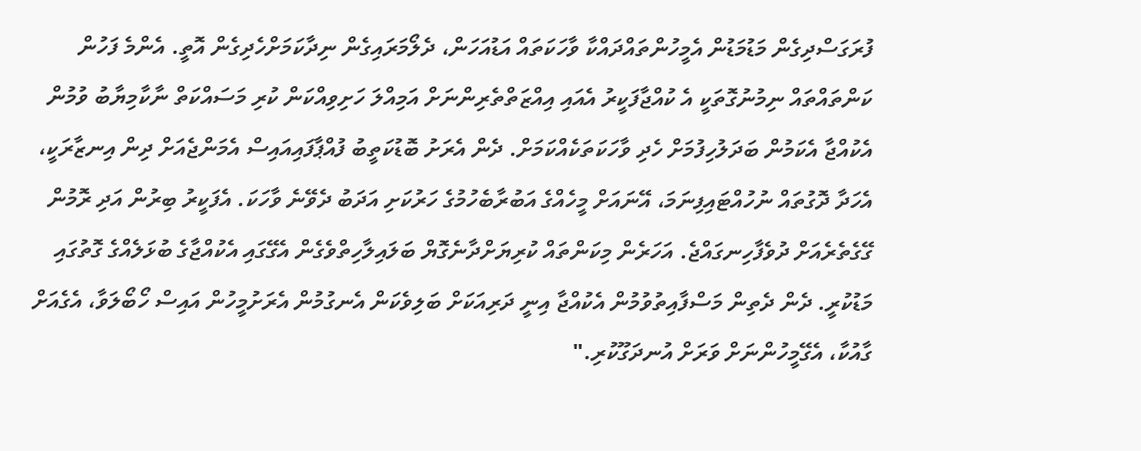ފުރަގަސްދިގެން މަޑުމަޑުން އެމީހުންތައްދައްކާ ވާހަކަތައް އަޑުއަހަން، ދެލޯމަރައިގެން ނިދާކަމަށްހެދިގެން އޮތީ. އެންމެ ފަހުން ކަންތައްތައް ނިމުނުގޮތަކީ އެ ކުއްޖާފަކީރު އެއައި އިއްޒަތްތެރިންނަށް އަމިއްލަ ހަށިވިއްކަން ކުރި މަސައްކަތް ނާކާމިޔާބު ވުމުން އެކުއްޖާ އެކަމުން ބަދަލުހިފުމަށް ހެދި ވާހަކަތަކެއްކަމަށް. ދެން އެރަށު ބޮޑުކަތީބު ފުއްޕާފައިއައިސް އެމަންޖެއަށް ދިން އިނޒާރަކީ، އެހަދާ ދޮގުތައް ނުހުއްޓައިފިނަމަ، އޭނައަށް މީހެއްގެ އަބުރާބެހުމުގެ ހަރުކަށި އަދަބު ދެވޭނެ ވާހަކަ. އެފަކީރު ބިރުން އަދި ރޮމުން ގޭގެތެރެއަށް ދުވެފާހިނގައްޖެ. އަހަރެން މިކަންތައް ކުރިޔަށްދާނެގޮޔް ބަލައިލާހިތްވެގެން އެގޭގައި އެކުއްޖާގެ ބުޅަލެއްގެ ގޮތުގައި މަޑުކުރީ. ދެން ދެތިން މަސްފާއިތުވުމުން އެކުއްޖާ އިނީ ދަރިއަކަށް ބަލިވެކަން އެނގުމުން އެރަށުމީހުން އައިސް ހޯބޯލަވާ، އެގެއަށް ގާއުކާ، އެގޭމީހުންނަށް ވަރަށް އުނދަގޫކުރި."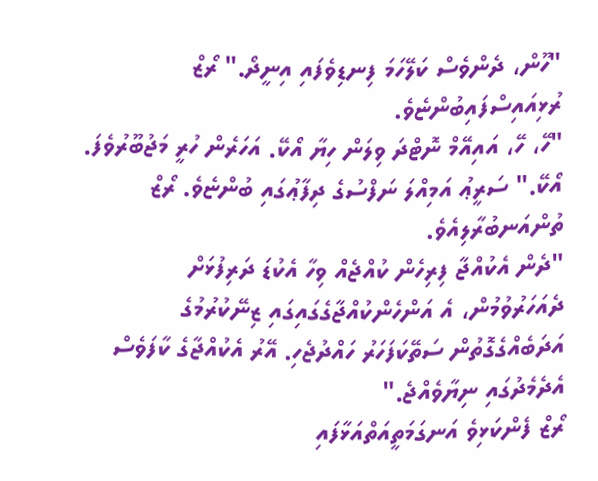"ހޫން، ދެންވެސް ކަލޭހަމަ ފިނޑިވެފައި އިނީދޯ." ރޯޒް ރުޅިއައިސްފައިބުންޏެވެ.
"ހޭ، ހޭ، އައިއޭމް ނޮޓްދަ ވިލަން ހިޔާ އޯކޭ. އަހަރެން ހުރީ މަޖުބޫރުވެފަ. އޯކޭ." ސަރީޢު އަމިއްލަ ނަފްސުގެ ދިފާޢުގައި ބުންޏެވެ. ރޯޒް ތުންއަނބުރާލިއެވެ.
"ދެން އެކުއްޖާ ފިރިހެން ކުއްޖެއް ވިހާ އެކުޑަ ދަރިފުޅަށް ދެއަހަރުވުމުން، އެ އަންހެންކުއްޖާގެގައިގައި ޒިނޭކުރުމުގެ އަދަބެއްގެގޮތުން ސަތޭކަފަހަރު ހައްދުޖެހި. އޭރު އެކުއްޖާގެ ކާފަވެސް އެދެމެދުގައި ނިޔާވެއްޖެ."
ރޯޒް ފެންކަޅިވެ އަނގަމަތީއަތްއަޅާފައި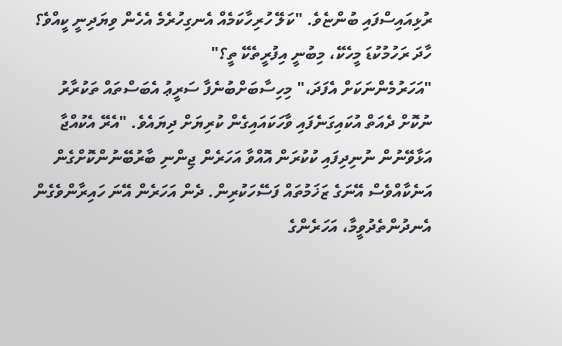ރުޅިއައިސްފައި ބުންޏެވެ. "ކަލޭ ހުރިހާކަމެއް އެނގިހުރެމެ އެހެން ވިޔަދިނީ ކީއްވެ؟ ހާދަ ރަހުމުކުޑަ މީހެކޭ، މިބުނީ އިފުރީތެކޭ ތީ؟"
"އަހަރުމެންނަކަށް އެފަދަ،" މިހިސާބަށްބުނެފާ ސަރީޢު އެބަސްތައް ތަކުރާރު ނުކޮށް ދެއަތް އުކައިގަނެފައި ވާހަކައައިގެން ކުރިޔަށް ދިޔައެވެ. "އެރޭ އެކުއްޖާ އަޅާވޭނުން ނުނިދިފައި ކުކުރަން އޮއްވާ އަހަރެން ޖިންނި ބާރުބޭނުންކޮށްގެން އަނެކާއްވެސް އޭނަގެ ޒަޚަމުތައް ފަސޭހަކުރިން. ދެން އަހަރެން އޭނަ ހައިރާންވެގެން އެނދުންތެދުވީމާ، އަހަރެންގެ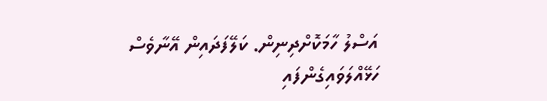އަސްލު ހާމަކޮށްދިނިން. ކަލޭފަދައިން އޭނާވެސް ހަޅޭއްލަވައިގެންފައި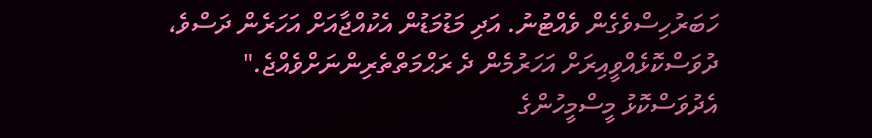ހަބަރުހިސްވެގެން ވެއްޓުނު. އަދި މަޑުމަޑުން އެކުއްޖާއަށް އަހަރެން ދަސްވެ، ދުވަސްކޮޅެއްވީއިރަށް އަހަރުމެން ދެ ރަޙްމަތްތެރިންނަށްވެއްޖެ."
އެދުވަސްކޮޅު މީސްމީހުންގެ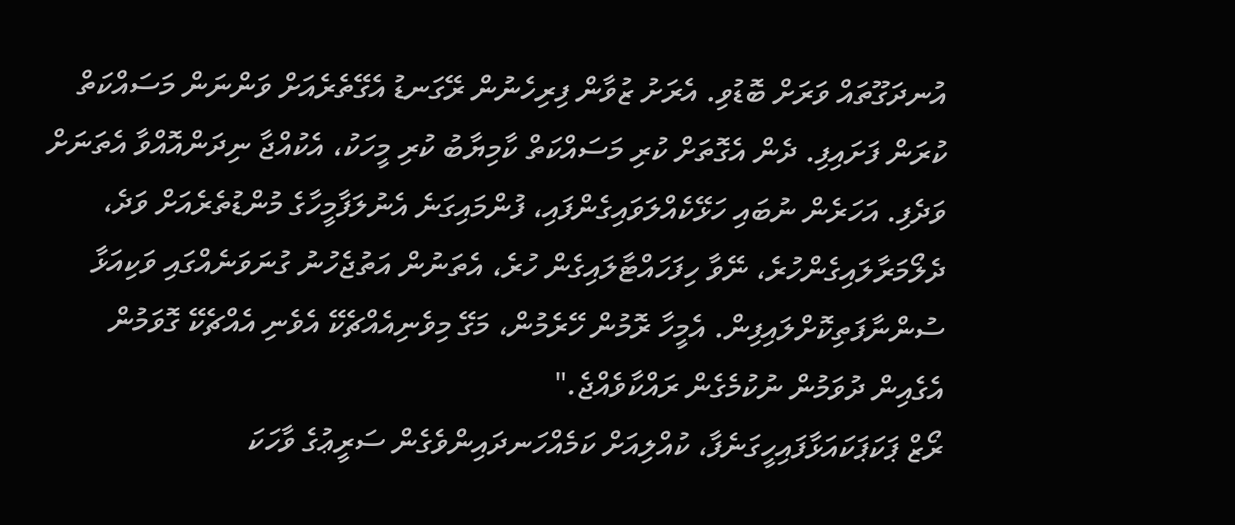އުނދަގޫތައް ވަރަށް ބޮޑުވި. އެރަށު ޒުވާން ފިރިހެނުން ރޭގަނޑު އެގޭތެރެއަށް ވަންނަން މަސައްކަތް ކުރަން ފަށައިފި. ދެން އެގޮތަށް ކުރި މަސައްކަތް ކާމިޔާބު ކުރި މީހަކު، އެކުއްޖާ ނިދަންއޮއްވާ އެތަނަށް ވަދެފި. އަހަރެން ނުބައި ހަޅޭކެއްލަވައިގެންފައި، ފުންމައިގަނެ އެނުލަފާމީހާގެ މުންޑުތެރެއަށް ވަދެ، ދެލޯމަރާލައިގެންހުރެ، ނޭވާ ހިފަހައްޓާލައިގެން ހުރެ، އެތަނުން އަތުޖެހުނު ގުނަވަނެއްގައި ވަކިއަޅާ ސުންނާފަތިކޮށްލައިފިން. އެމީހާ ރޮމުން ހޭރެމުން، މަގޭ މިވެނިއެއްޗެކޭ އެވެނި އެއްޗެކޭ ގޮވަމުން އެގެއިން ދުވަމުން ނުކުމެގެން ރައްކާވެއްޖެ."
ރޯޒް ޕަކަޕަކައަޅާފައިހީގަނެފާ، ކުއްލިއަށް ކަމެއްހަނދައިންވެގެން ސަރީޢުގެ ވާހަކަ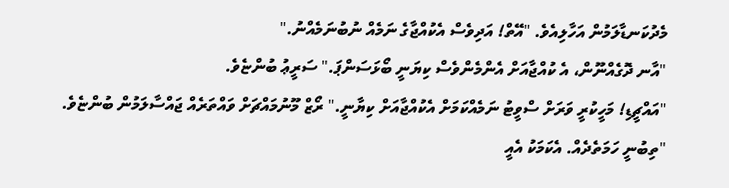މެދުކަނޑާލަމުން އަހާލިއެވެ. "އޭތް! އަދިވެސް އެކުއްޖާގެ ނަމެއް ނުބުނަމެއްނު."
"އާނ ދޮގެއްނޫން، އެ ކުއްޖާއަށް އެންމެންވެސް ކިޔަނީ ބޯޅަސަންޕަ." ސަރީޢު ބުންޏެވެ.
"އައްޗީޑި! މަހީކުރީ ވަރަށް ސްވީޓު ނަމެއްކަމަށް އެކުއްޖާއަށް ކިޔާނީ." ރޯޒް މޫނުމައްޗަށް ވައްތަރެއް ޖައްސާލަމުން ބުންޏެވެ.
"ތިބުނީ ހަމަތެދެއް. އެކަމަކު އެއީ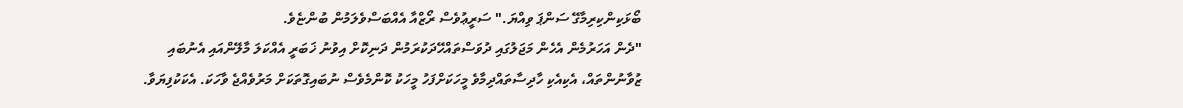ބޯޅަކިންކިރިމާގޭ ސަންޕަ ވިއްޔަ." ސަރީޢުވެސް ރޯޒްއާ އެއްބަސްވެލަމުން ބުންޏެވެ.
"ދެން އަހަރުމެން އެހެން މަޖަލުގައި ދުވަސްތައްހޭދަކުރަމުން ދަނިކޮށް އިވުނު ޚަބަރީ އެއްކަލަ މާލޭންއައި އެނުބައި ޒުވާނުންތައް، އެކިއެކި ހާދިސާތައްދިމާވެ މީހަކަށްފަހު މީހަކު ކޮންމެވެސް ނުބައިގޮތަކަށް މަރުވެއްޖެ ވާހަކަ. އެކަކުފިޔަވާ.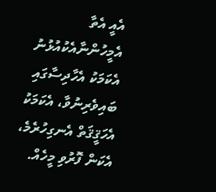އެއީ އެތާ އެމީހުންނާއެކުއުޅުނު އެކަމަކު އެހާދިސާގައި ބައިވެރިނުވާ، އެކަމަކު އެހަޤީޤަތް އެނގިހުރެމެ، އެކަން ފޮރުވި މީހެއް.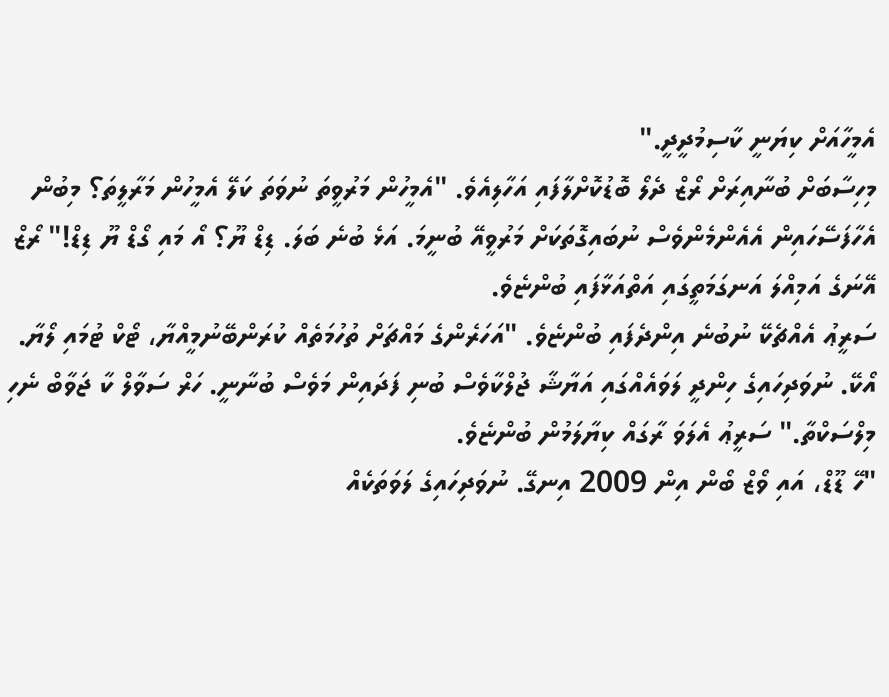އެމީހާއަށް ކިޔަނީ ކާސިމުދީދީ."
މިހިސާބަށް ބުނާއިރަށް ރޯޒް ދެލޯ ބޮޑުކޮށްލާފައި އަހާލިއެވެ. "އެމީހުން މަރުވީތަ ނުވަތަ ކަލޭ އެމީހުން މަރާލީތަ؟ މިބުން އެހާފަސޭހައިން އެއެންމެންވެސް ނުބައިގޮތަކަށް މަރުވީއޭ ބުނީމަ. އަޅެ ބުނެ ބަލަ. ޑިޑް ޔޫ؟ އޯ މައި ގޯޑް ޔޫ ޑިޑް!" ރޯޒް އޭނަގެ އަމިއްލަ އަނގަމަތީގައި އަތްއަޅާފައި ބުންޏެވެ.
ސަރީޢު އެއްޗެކޭ ނުބުނެ އިންދެފައި ބުންޏެވެ. "އަހަރެންގެ މައްޗަށް ތުހުމަތެއް ކުރަންބޭނުމީއްޔާ، ޓޯކް ޓުމައި ލޯޔާ. އޯކޭ. ނުވަދިހައިގެ ހިންދީ ލަވައެއްގައި އަޔާޝާ ޖުލްކާވެސް ބުނި ފަދައިން މަވެސް ބުނާނީ. ހަރް ސަވާލް ކާ ޖަވާބް ނެހި މިލްސަކްތާ." ސަރީޢު އެލަވަ ރާގައް ކިޔާލަމުން ބުންޏެވެ.
"ހޭ ޑޫޑް، އައި ވޯޒް ބޯން އިން 2009 އިނގޭ. ނުވަދިހައިގެ ލަވަތަކެއް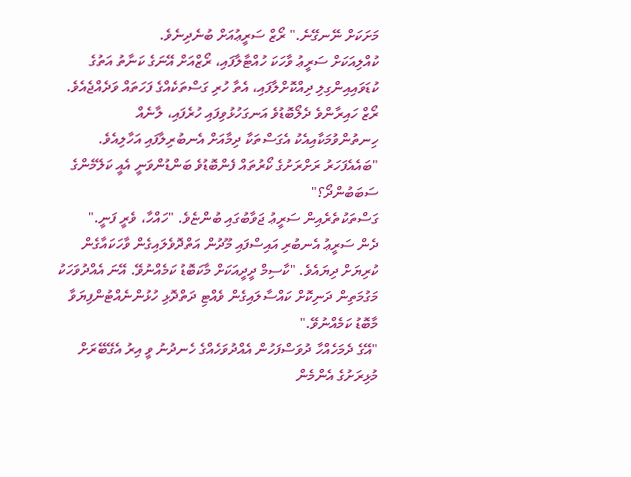މަށަކަށް ނޭނގޭނެ." ރޯޒް ސަރީޢުއަށް ބުނެދިނެވެ.
ކުއްލިއަކަށް ސަރީޢު ވާހަކަ ހުއްޓާލާފައި، ރޯޒްއަށް އޭނަގެ ކަނާތު އަތުގެ ކުޑަވައިއިންގިލި ދިއްކޮށްލާފައި، އެތާ ހުރި ގަސްތަކެއްގެ ފަހަތައް ވަދެއްޖެއެވެ.
ރޯޒް ހައިރާންވެ ދެލޯބޮޑުވެ އަނގަހުޅުވިފައި ހުރެފައި، ލާނެއް ހިނތުންވުމަކާއިއެކު އެގަސްތަކާ ދިމާއަށް އެނބުރިލާފައި އަހާލިއެވެ. "ބައެއެފަހަރު ރަށްރަށުގެ ކޯރުތައް ފެންބޮޑުވެ ބަންޑުންވަނީ އެއީ ކަލޭމެންގެ ސަބަބުންދޯ؟"
ގަސްތަކުތެރެއިން ސަރީޢު ޖަވާބުގައި ބުންޏެވެ. "ހައްހާ، ވެރީ ފަނީ."
ދެން ސަރީޢު އެނބުރި އައިސްފައި މޫދުން އަތްދޮވެލައިގެން ވާހަކައާގެން ކުރިޔަށް ދިޔައެވެ. "ކާސިމް ދީދީއަކަށް މާކަބޮޑު ކަމެއްނުވޭ. އޭނަ އެއްދުވަހަކު މަގުމަތިން ދަނިކޮށް ކައްސާލައިގެން ވެއްޓި ދަތްދޮޅި ހުޅުންނެއްޓުންފިޔަވާ މާބޮޑު ކަމެއްނުވޭ."
"އޭގެ ދެމަހެއްހާ ދުވަސްފަހުން އެއްދުވަހެއްގެ ހެނދުނު ވީ އިރު އެގޭބޭރަށް މުޅިރަށުގެ އެންމެން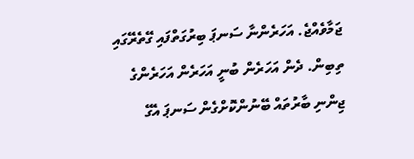ޖަމާވެއްޖެ. އަހަރެންނާ ސަނޕަ ބިރުގަތްފައި ގޭތެރޭގައި ތިބިން. ދެން އަހަރެން ބުނީ އަހަރެން އަހަރެންގެ ޖިންނި ބާރުތައް ބޭނުންކޮށްގެން ސަނޕަ އެގޭ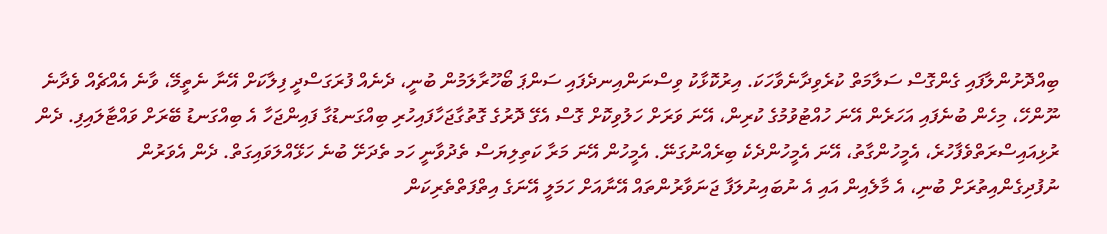ބިއްދޮށުންލާފައި ގެންގޮސް ސަލާމަތް ކުރެވިދާނެވާހަކަ. އިރުކޮޅާކު ވިސްނަންއިނދެފައި ސަންޕަ ބޯހޫރާލަމުން ބުނީ، ދެނެއް ފުރަގަސްދީ ފިލާކަށް އޭނާ ނެތީމޭ، ވާނެ އެއްޗެއް ވެދާނެ ނޫންހޭ، މިހެން ބުނެފައި އަހަރެން އޭނަ ހުއްޓުވުމުގެ ކުރިން، އޭނަ ވަރަށް ހަލުވިކޮށް ގޮސް އެގޭ ދޮރުގެ ގޮތުގާޖަހާފައިހުރި ބިއްގަނޑުގާ ފައިންޖަހާ އެ ބިއްގަނޑު ބޭރަށް ވައްޓާލައިފި. ދެން ރުޅިއައިސްރަތްވެފާހުރެ، އެމީހުންގާތު، އޭނަ އެމީހުންދެކެ ބިރެއްނުގަނޭ. އެމީހުން އޭނަ މަރާ ކަތިލިޔަސް ތެދުވާނީ ހަމ ތެދަށޭ ބުނެ ހަޅޭއްލަވައިގަތް. ދެން އެވަރުން ނުފުދިގެންއިތުރަށް ބުނި، އެ މާލެއިން އައި އެ ނުބައިނުލަފާ ޖަނަވާރުންތައް އޭނާއަށް ހަމަލީ އޭނަގެ އިތްފަތްތެރިކަން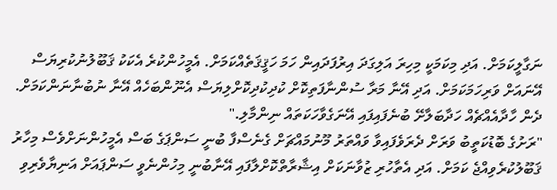ނަގާލީކަމަށް. އަދި މިކަމަކީ މިހިރަ އަލިގަދަ އިރުފަދައިން ހަމަ ހަޤީޤަތެއްކަމަށް. އެމީހުންކުރެ އެކަކު ޤަބޫލުނުކުރިޔަސް އޭނައަށް ވަރިހަމަކަމަށް. އަދި އޭނާ މަރާ ސުންނާފަތިކޮށް ކުދިކުދިކޮށްލިޔަސް އެނޫންބަހެއް އޭނާ ނުބުނާނަންކަމަށް. ދެން ހާދާއެއްޗެއް ހަދާބަލާށޭ ބުނެފައިފައި އޭނަގެވާހަކަތައް ނިންމާލި."
"ރަށުގެ ބޮޑުކަތީބު ވަރަށް ދެރަވެފައިވާ ވައްތަރު މޫނުމައްޗަށް ގެނެސްފާ ބުނީ ސަންޕަގެ ބަސް އެމީހުންނަށްވެސް މިހާރު ޤަބޫލުކުރެވިއްޖެ ކަމަށް. އަދި އެތާހުރި ޒުވާނަކަށް އިޝާރާތްކޮށްލާފައި އޭނާބުނީ މިހުންނެވީ ސަންޕައަށް އަނިޔާވެރިވި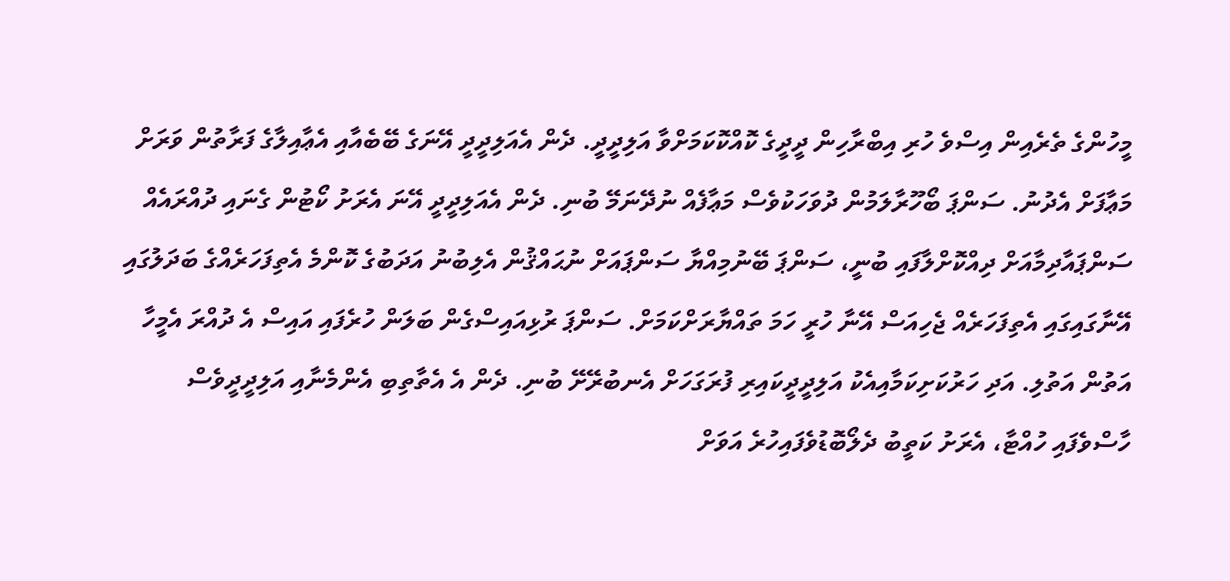މީހުންގެ ތެރެއިން އިސްވެ ހުރި އިބްރާހިން ދީދީގެ ކޮއްކޮކަމަށްވާ އަލިދީދީ. ދެން އެއަލިދީދީ އޭނަގެ ބޭބެއާއި އެޢާއިލާގެ ފަރާތުން ވަރަށް މަޢާފަށް އެދުނު. ސަންޕަ ބޯހޫރާލަމުން ދުވަހަކުވެސް މަޢާފެއް ނުދޭނަމޭ ބުނި. ދެން އެއަލިދީދީ އޭނަ އެރަށު ކޯޓުން ގެނައި ދުއްރައެއް ސަންޕައާދިމާއަށް ދިއްކޮށްލާފައި ބުނީ، ސަންޕަ ބޭނުމިއްޔާ ސަންޕައަށް ނުޙައްޤުން އެލިބުނު އަދަބުގެ ކޮންމެ އެތިފަހަރެއްގެ ބަދަލުގައި އޭނާގައިގައި އެތިފަހަރެއް ޖެހިއަސް އޭނާ ހުރީ ހަމަ ތައްޔާރަށްކަމަށް. ސަންޕަ ރުޅިއައިސްގެން ބަލަން ހުރެފައި އައިސް އެ ދުއްރަ އެމީހާ އަތުން އަތުލި. އަދި ހަރުކަށިކަމާއިއެކު އަލިދީދީކައިރި ފުރަގަހަށް އެނބުރޭށޭ ބުނި. ދެން އެ އެތާތިބި އެންމެނާއި އަލިދީދީވެސް ހާސްވެފައި ހުއްޓާ، އެރަށު ކަތީބު ދެލޯބޮޑުވެފައިހުރެ އަވަށް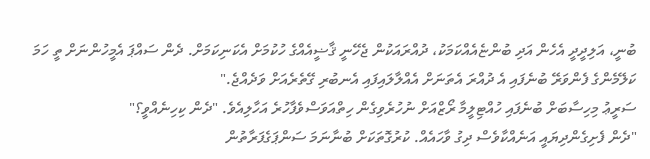ބުނީ، އަލިދީދީ އެހެން އަދި ބުންޏެއެއްކަމަކު، ދުއްރައަކުން ޖެހޭނީ ޤާޟީއެއްގެ ހުކުމަށް އެކަނިކަމަށް. ދެން ސައްޕަ އެމީހުންނަށް ތީ ހަމަ ކަލޭމެންގެ ފެންވަރޭ ބުނެފައި އެ ދުއްރަ އެތަނަށް އެއްލާލައިފައި އެނބުރި ގޭތެރެއަށް ވަދެއްޖެ."
ސަރީޢު މިހިސާބަށް ބުނެފައި ހުއްޓިލީމާ ރޯޒްއަށް ނުހުރެވިގެން ހިތްއަވަސްވެފާހުރެ އަހާލިއެވެ. "ދެން ކިހިނެއްވީ؟"
"ދެން ފެށިގެންދިޔައީ އަނެއްކާވެސް ދިގު ވާހައެއް. ކުރުގޮތަކަށް ބުނާނަމަ ސަންޕަގެފަރާތުން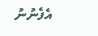އެފެނުނު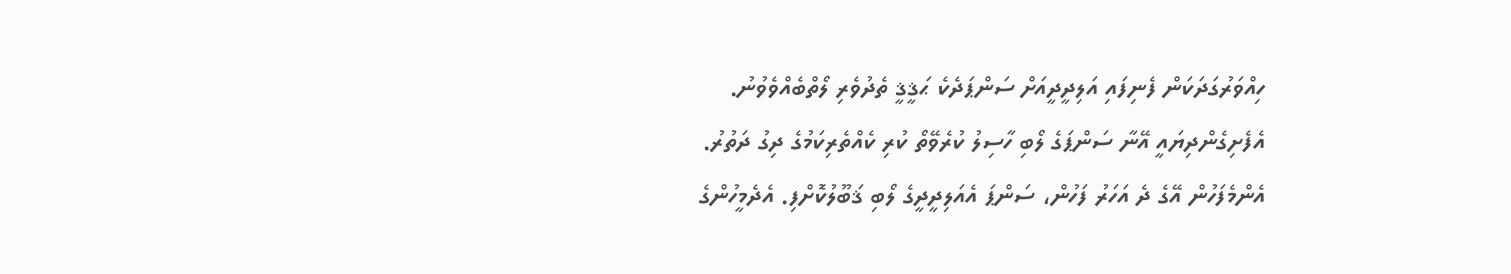ހިއްވަރުގަދަކަން ފެނިފައި އަލިދީދީއަށް ސަންޕަދެކެ ޙަޤީޤީ ތެދުވެރި ލޯތްބެއްވެވުނު. އެފެށިގެންދިޔައީ އޭނާ ސަންޕަގެ ލޯބި ހާސިލު ކުރެވޭތޯ ކުރި ކެއްތެރިކަމުގެ ދިގު ދަތުރު. އެންމެފަހުން އޭގެ ދެ އަހަރު ފަހުން، ސަންޕަ އެއަލިދީދީގެ ލޯބި ޤަބޫލުކޮށްފި. އެދެމީހުންގެ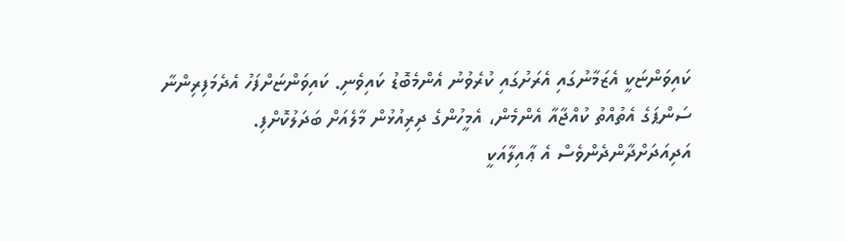ކައިވަންޏަކީ އެޒަމާނުގައި އެރަށުގައި ކުރެވުނު އެންމެބޮޑު ކައިވެނި. ކައިވަންޏަށްފަހު އެދެމަފިރިންނާ ސަންޕަގެ އެތުއްތު ކުއްޖާއާ އެންމެން، އެމީހުންގެ ދިރިއުޅުން މާލެއަށް ބަދަލުކޮށްފި. އަދިއަދަށްދާންދެންވެސް އެ ޢާއިލާއަކީ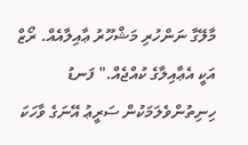މާލޭގާ ނަންހުރި މަޝްހޫރު ޢާއިލާއެއް. ރޯޒް އަކީ އެޢާއިލާގެ ކުއްޖެއް." ފަނޑު ހިނިތުންވެލަމަކުން ސަރީޢު އޭނަގެ ވާހަކަ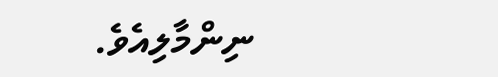ނިންމާލިއެވެ.